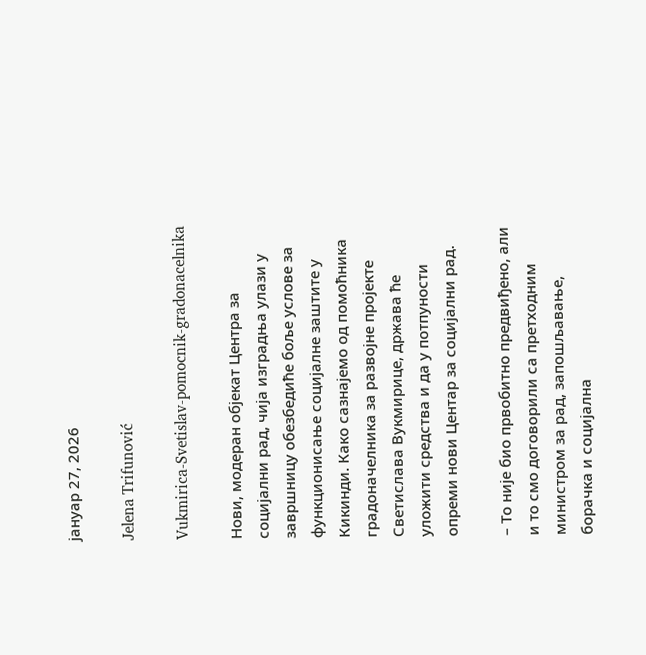јануар 27, 2026

Jelena Trifunović

Vukmirica-Svetislav-pomocnik-gradonacelnika

Нови, модеран објекат Центра за социјални рад, чија изградња улази у завршницу обезбедиће боље услове за функционисање социјалне заштите у Кикинди. Како сазнајемо од помоћника градоначелника за развојне пројекте Светислава Вукмирице, држава ће уложити средства и да у потпуности опреми нови Центар за социјални рад.

– То није био првобитно предвиђено, али и то смо договорили са претходним министром за рад, запошљавање, борачка и социјална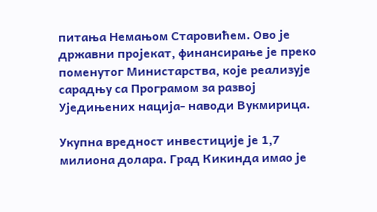питања Немањом Старовићем. Ово је државни пројекат, финансирање је преко поменутог Министарства, које реализује сарадњу са Програмом за развој Уједињених нација- наводи Вукмирица.

Укупна вредност инвестиције је 1,7 милиона долара. Град Кикинда имао је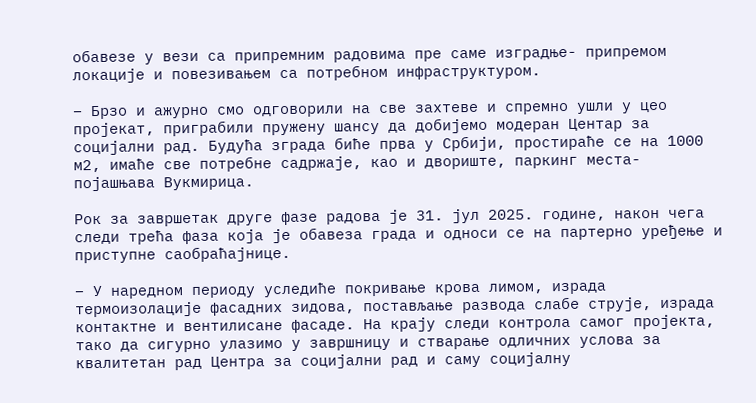обавезе у вези са припремним радовима пре саме изградње- припремом локације и повезивањем са потребном инфраструктуром.

– Брзо и ажурно смо одговорили на све захтеве и спремно ушли у цео пројекат, приграбили пружену шансу да добијемо модеран Центар за социјални рад. Будућа зграда биће прва у Србији, простираће се на 1000 м2, имаће све потребне садржаје, као и двориште, паркинг места- појашњава Вукмирица.

Рок за завршетак друге фазе радова је 31. јул 2025. године, након чега следи трећа фаза која је обавеза града и односи се на партерно уређење и приступне саобраћајнице.

– У наредном периоду уследиће покривање крова лимом, израда термоизолације фасадних зидова, постављање развода слабе струје, израда контактне и вентилисане фасаде. На крају следи контрола самог пројекта, тако да сигурно улазимо у завршницу и стварање одличних услова за квалитетан рад Центра за социјални рад и саму социјалну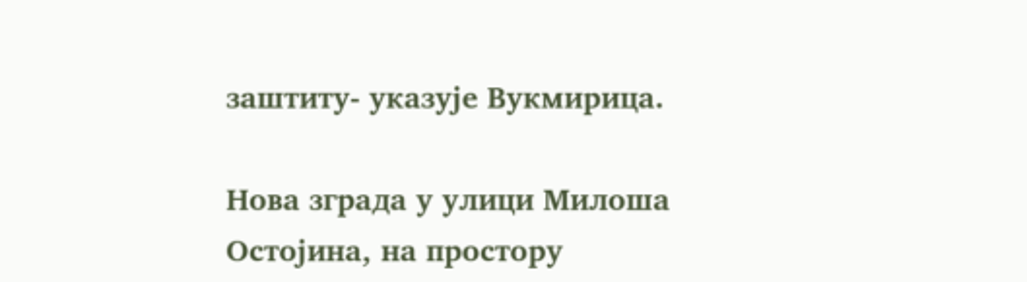заштиту- указује Вукмирица.

Нова зграда у улици Милоша Остојина, на простору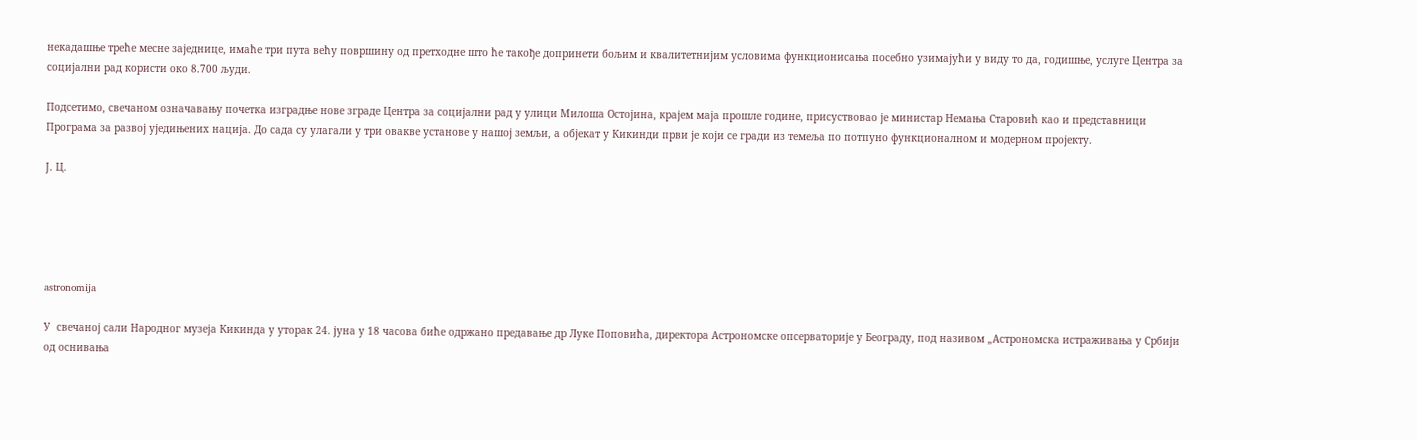некадашње треће месне заједнице, имаће три пута већу површину од претходне што ће такође допринети бољим и квалитетнијим условима функционисања посебно узимајући у виду то да, годишње, услуге Центра за социјални рад користи око 8.700 људи.

Подсетимо, свечаном означавању почетка изградње нове зграде Центра за социјални рад у улици Милоша Остојина, крајем маја прошле године, присуствовао је министар Немања Старовић као и представници Програма за развој уједињених нација. До сада су улагали у три овакве установе у нашој земљи, а објекат у Кикинди први је који се гради из темеља по потпуно функционалном и модерном пројекту.

Ј. Ц.





astronomija

У  свечаној сали Народног музеја Кикинда у уторак 24. jуна у 18 часова биће одржано предавање др Луке Поповића, директора Астрономске опсерваторије у Београду, под називом „Астрономска истраживања у Србији од оснивања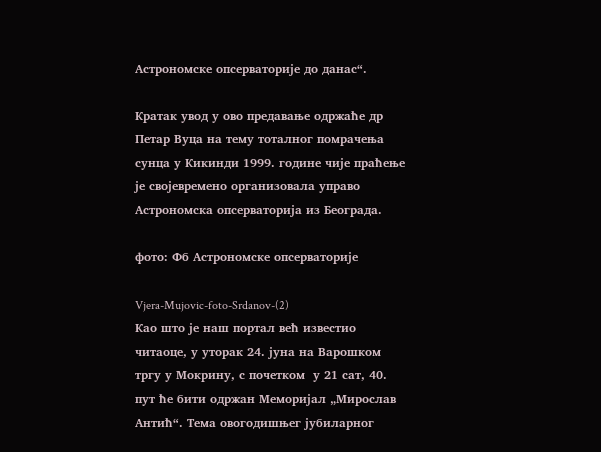Астрономске опсерваторије до данас“.

Кратак увод у ово предавање одржаће др Петар Вуца на тему тоталног помрачења сунца у Кикинди 1999. године чије праћење је својевремено организовала управо Астрономска опсерваторија из Београда.

фото: Фб Астрономске опсерваторије

Vjera-Mujovic-foto-Srdanov-(2)
Као што је наш портал већ известио читаоце, у уторак 24. јуна на Варошком тргу у Мокрину, с почетком  у 21 сат, 40. пут ће бити одржан Меморијал „Мирослав Антић“. Тема овогодишњег јубиларног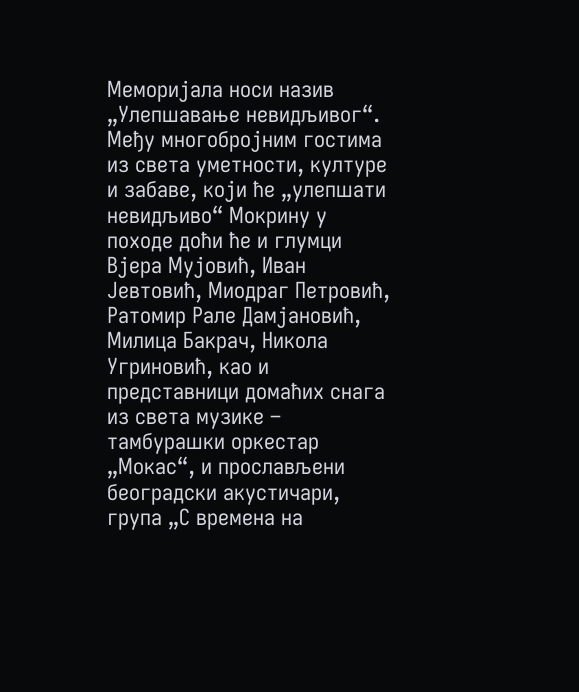Меморијала носи назив „Улепшавање невидљивог“.
Међу многобројним гостима из света уметности, културе и забаве, који ће „улепшати невидљиво“ Мокрину у походе доћи ће и глумци Вјера Мујовић, Иван Јевтовић, Миодраг Петровић, Ратомир Рале Дамјановић, Милица Бакрач, Никола Угриновић, као и представници домаћих снага из света музике – тамбурашки оркестар „Мокас“, и прослављени београдски акустичари, група „С времена на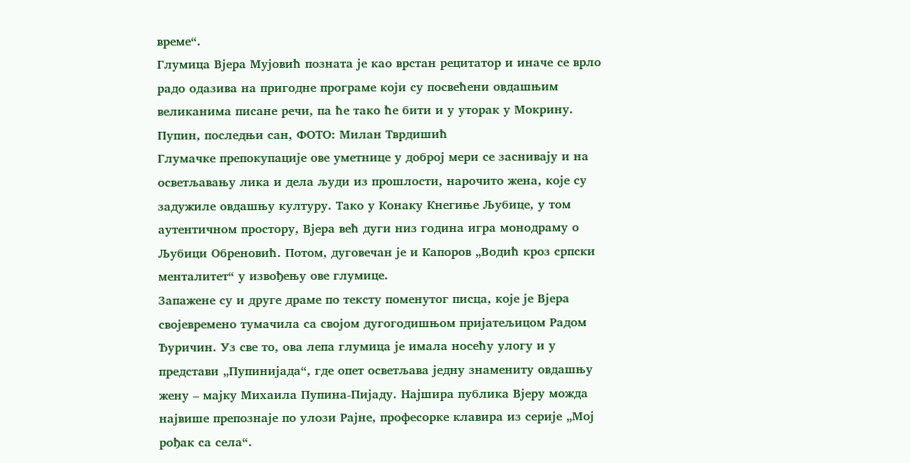време“.
Глумица Вјера Мујовић позната је као врстан рецитатор и иначе се врло радо одазива на пригодне програме који су посвећени овдашњим великанима писане речи, па ће тако ће бити и у уторак у Мокрину.
Пупин, последњи сан, ФОТО: Милан Тврдишић
Глумачке препокупације ове уметнице у доброј мери се заснивају и на осветљавању лика и дела људи из прошлости, нарочито жена, које су задужиле овдашњу културу. Тако у Конаку Кнегиње Љубице, у том аутентичном простору, Вјера већ дуги низ година игра монодраму о Љубици Обреновић. Потом, дуговечан је и Капоров „Водић кроз српски менталитет“ у извођењу ове глумице.
Запажене су и друге драме по тексту поменутог писца, које је Вјера својевремено тумачила са својом дугогодишњом пријатељицом Радом Ђуричин. Уз све то, ова лепа глумица је имала носећу улогу и у представи „Пупинијада“, где опет осветљава једну знамениту овдашњу жену – мајку Михаила Пупина-Пијаду. Најшира публика Вјеру можда највише препознаје по улози Рајне, професорке клавира из серије „Мој рођак са села“.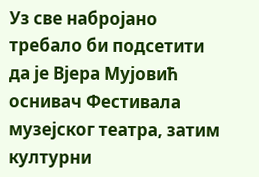Уз све набројано требало би подсетити да је Вјера Мујовић оснивач Фестивала музејског театра, затим  културни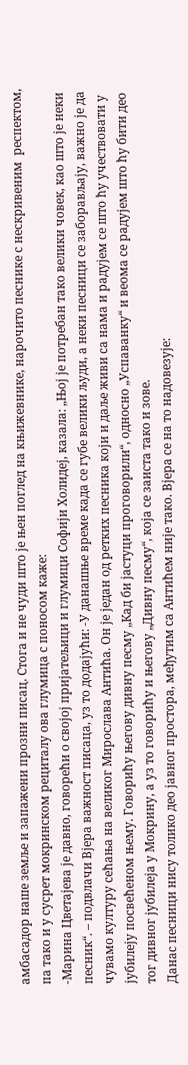амбасадор наше земље и запажени прозни писац. Стога и не чуди што је њен поглед на књижевнике, нарочито песнике с нескривеним  респектом, па тако и у сусрет мокринском рециталу ова глумица с поносом каже:
-Марина Цветајева је давно, говорећи о својој пријатељици и глумици Софији Холидеј, казала: „Њој је потребан тако велики човек, као што је неки песник“. – подвлачи Вјера важност писаца, уз то додајући: -У данашње време када се губе велики људи, а неки песници се заборављају, важно је да чувамо културу сећања на великог Мирослава Антића. Он је један од ретких песника који и даље живи са нама и радујем се што ћу учествовати у јубилеју посвећеном њему. Говорићу његову дивну песму „Кад би јастуци проговорили“, односно „Успаванку“ и веома се радујем што ћу бити део тог дивног јубилеја у Мокрину, а уз то говорићу и његову „Дивну песму“, која се заиста тако и зове.
Данас песници нису толико део јавног простора, међутим са Антићем није тако. Вјера се на то надовезује: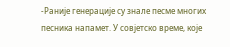-Раније генерације су знале песме многих песника напамет. У совјетско време, које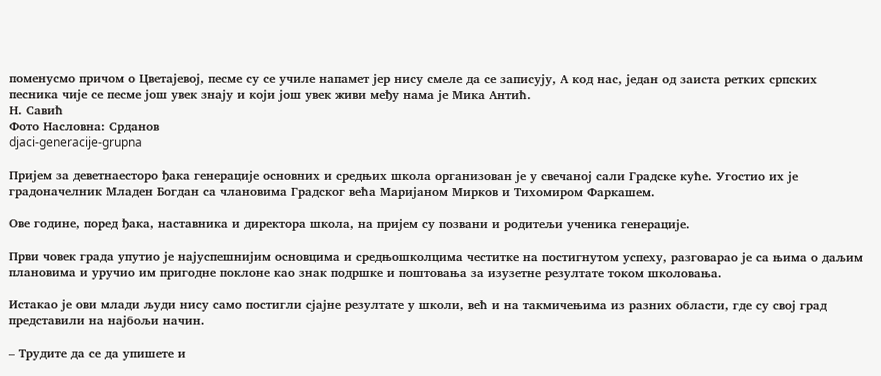поменусмо причом о Цветајевој, песме су се училе напамет јер нису смеле да се записују, А код нас, један од заиста ретких српских песника чије се песме још увек знају и који још увек живи међу нама је Мика Антић.
Н. Савић
Фото Насловна: Срданов
djaci-generacije-grupna

Пријем за деветнаесторо ђака генерације основних и средњих школа организован је у свечаној сали Градске куће. Угостио их је градоначелник Младен Богдан са члановима Градског већа Маријаном Мирков и Тихомиром Фаркашем.

Ове године, поред ђака, наставника и директора школа, на пријем су позвани и родитељи ученика генерације.

Први човек града упутио је најуспешнијим основцима и средњошколцима честитке на постигнутом успеху, разговарао је са њима о даљим плановима и уручио им пригодне поклоне као знак подршке и поштовања за изузетне резултате током школовања.

Истакао је ови млади људи нису само постигли сјајне резултате у школи, већ и на такмичењима из разних области, где су свој град представили на најбољи начин.

– Трудите да се да упишете и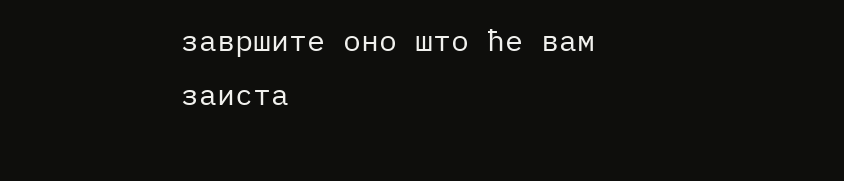завршите оно што ће вам заиста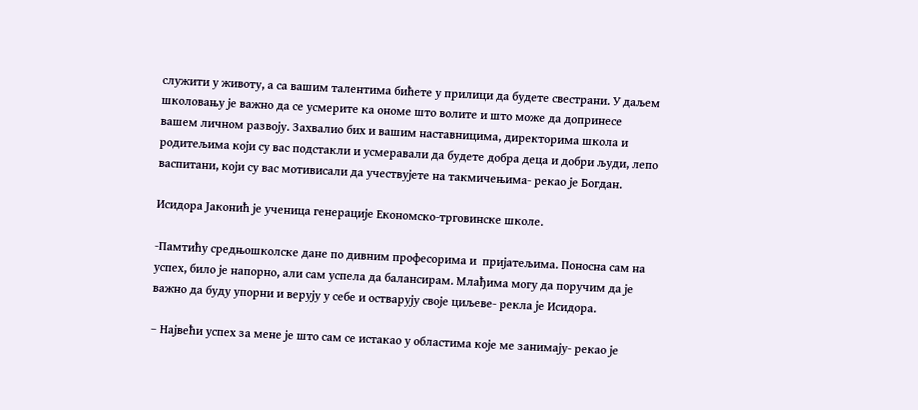служити у животу, а са вашим талентима бићете у прилици да будете свестрани. У даљем школовању је важно да се усмерите ка ономе што волите и што може да допринесе вашем личном развоју. Захвалио бих и вашим наставницима, директорима школа и родитељима који су вас подстакли и усмеравали да будете добра деца и добри људи, лепо васпитани, који су вас мотивисали да учествујете на такмичењима- рекао је Богдан.

Исидора Јаконић је ученица генерације Економско-трговинске школе.

-Памтићу средњошколске дане по дивним професорима и  пријатељима. Поносна сам на успех, било је напорно, али сам успела да балансирам. Млађима могу да поручим да је важно да буду упорни и верују у себе и остварују своје циљеве- рекла је Исидора.

– Највећи успех за мене је што сам се истакао у областима које ме занимају- рекао је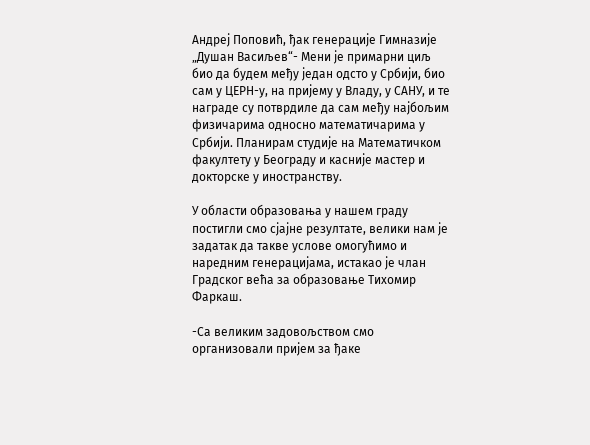Андреј Поповић, ђак генерације Гимназије „Душан Васиљев“- Мени је примарни циљ био да будем међу један одсто у Србији, био сам у ЦЕРН-у, на пријему у Владу, у САНУ, и те награде су потврдиле да сам међу најбољим физичарима односно математичарима у Србији. Планирам студије на Математичком факултету у Београду и касније мастер и докторске у иностранству.

У области образовања у нашем граду постигли смо сјајне резултате, велики нам је задатак да такве услове омогућимо и наредним генерацијама, истакао је члан Градског већа за образовање Тихомир Фаркаш.

-Са великим задовољством смо организовали пријем за ђаке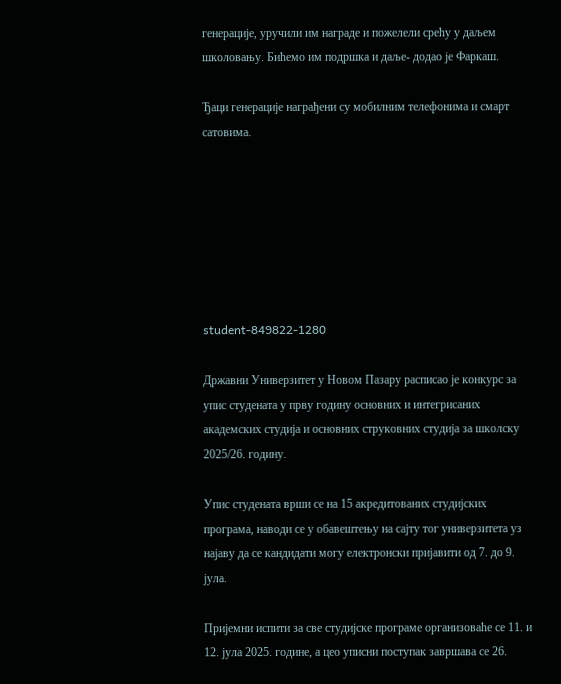генерације, уручили им награде и пожелели срећу у даљем школовању. Бићемо им подршка и даље- додао је Фаркаш.

Ђаци генерације награђени су мобилним телефонима и смарт сатовима.







student-849822-1280

Државни Универзитет у Новом Пазару расписао је конкурс за упис студената у прву годину основних и интегрисаних академских студија и основних струковних студија за школску 2025/26. годину.

Упис студената врши се на 15 акредитованих студијских програма, наводи се у обавештењу на сајту тог универзитета уз најаву да се кандидати могу електронски пријавити од 7. до 9. јула.

Пријемни испити за све студијске програме организоваће се 11. и 12. јула 2025. године, а цео уписни поступак завршава се 26.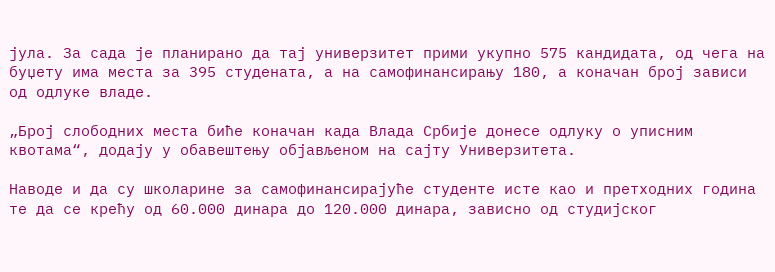јула. За сада је планирано да тај универзитет прими укупно 575 кандидата, од чега на буџету има места за 395 студената, а на самофинансирању 180, а коначан број зависи од одлуке владе.

„Број слободних места биће коначан када Влада Србије донесе одлуку о уписним квотама“, додају у обавештењу објављеном на сајту Универзитета.

Наводе и да су школарине за самофинансирајуће студенте исте као и претходних година те да се крећу од 60.000 динара до 120.000 динара, зависно од студијског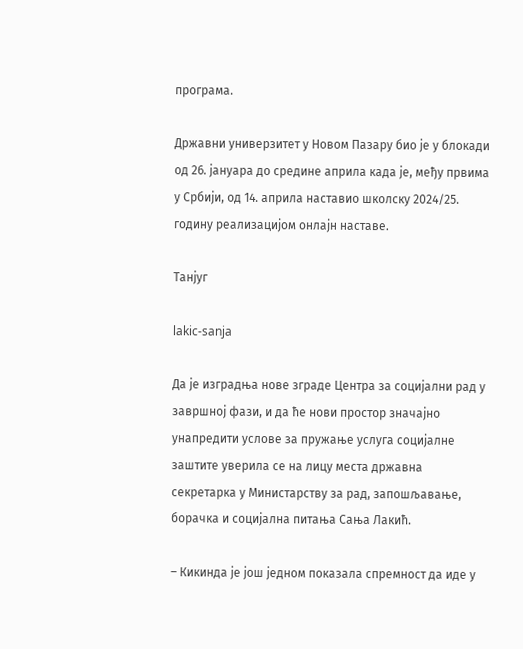програма.

Државни универзитет у Новом Пазару био је у блокади од 26. јануара до средине априла када је, међу првима у Србији, од 14. априла наставио школску 2024/25. годину реализацијом онлајн наставе.

Танјуг

lakic-sanja

Да је изградња нове зграде Центра за социјални рад у завршној фази, и да ће нови простор значајно унапредити услове за пружање услуга социјалне заштите уверила се на лицу места државна секретарка у Министарству за рад, запошљавање, борачка и социјална питања Сања Лакић.

– Кикинда је још једном показала спремност да иде у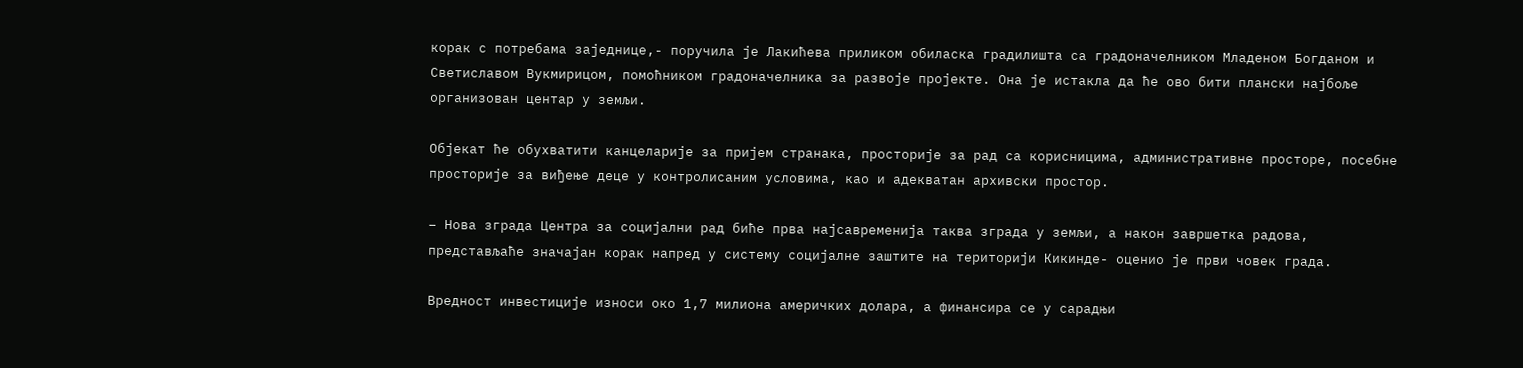корак с потребама заједнице,- поручила је Лакићева приликом обиласка градилишта са градоначелником Младеном Богданом и Светиславом Вукмирицом, помоћником градоначелника за развоје пројекте. Она је истакла да ће ово бити плански најбоље организован центар у земљи.

Објекат ће обухватити канцеларије за пријем странака, просторије за рад са корисницима, административне просторе, посебне просторије за виђење деце у контролисаним условима, као и адекватан архивски простор.

– Нова зграда Центра за социјални рад биће прва најсавременија таква зграда у земљи, а након завршетка радова, представљаће значајан корак напред у систему социјалне заштите на територији Кикинде- оценио је први човек града.

Вредност инвестиције износи око 1,7 милиона америчких долара, а финансира се у сарадњи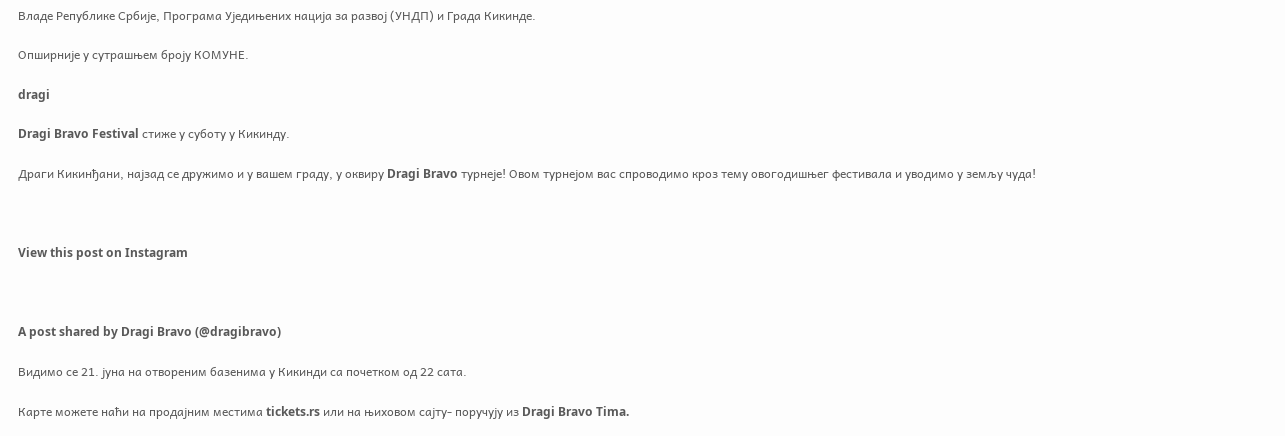Владе Републике Србије, Програма Уједињених нација за развој (УНДП) и Града Кикинде.

Опширније у сутрашњем броју КОМУНЕ.

dragi

Dragi Bravo Festival стиже у суботу у Кикинду.

Драги Кикинђани, најзад се дружимо и у вашем граду, у оквиру Dragi Bravo турнеје! Овом турнејом вас спроводимо кроз тему овогодишњег фестивала и уводимо у земљу чуда!



View this post on Instagram



A post shared by Dragi Bravo (@dragibravo)

Видимо се 21. јуна на отвореним базенима у Кикинди са почетком од 22 сата.

Карте можете наћи на продајним местима tickets.rs или на њиховом сајту- поручују из Dragi Bravo Tima.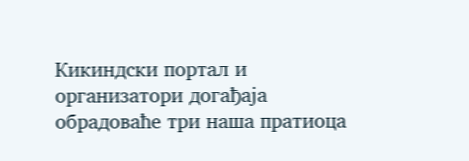Кикиндски портал и организатори догађаја обрадоваће три наша пратиоца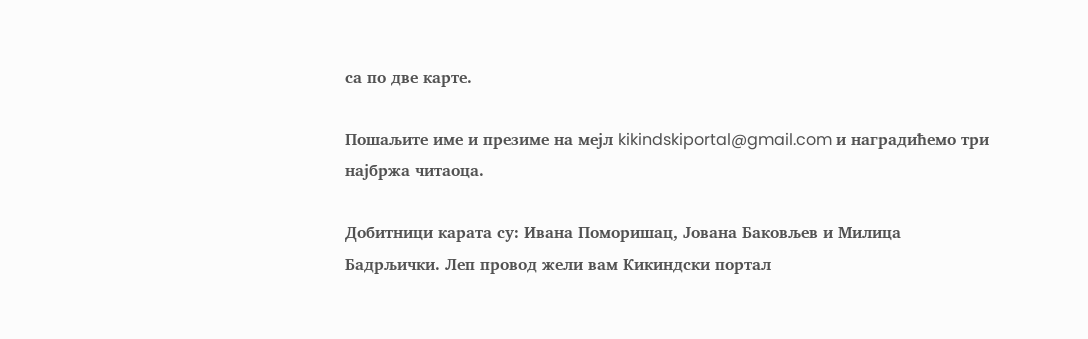са по две карте.

Пошаљите име и презиме на мејл kikindskiportal@gmail.com и наградићемо три најбржа читаоца.

Добитници карата су: Ивана Поморишац, Јована Баковљев и Милица Бадрљички. Леп провод жели вам Кикиндски портал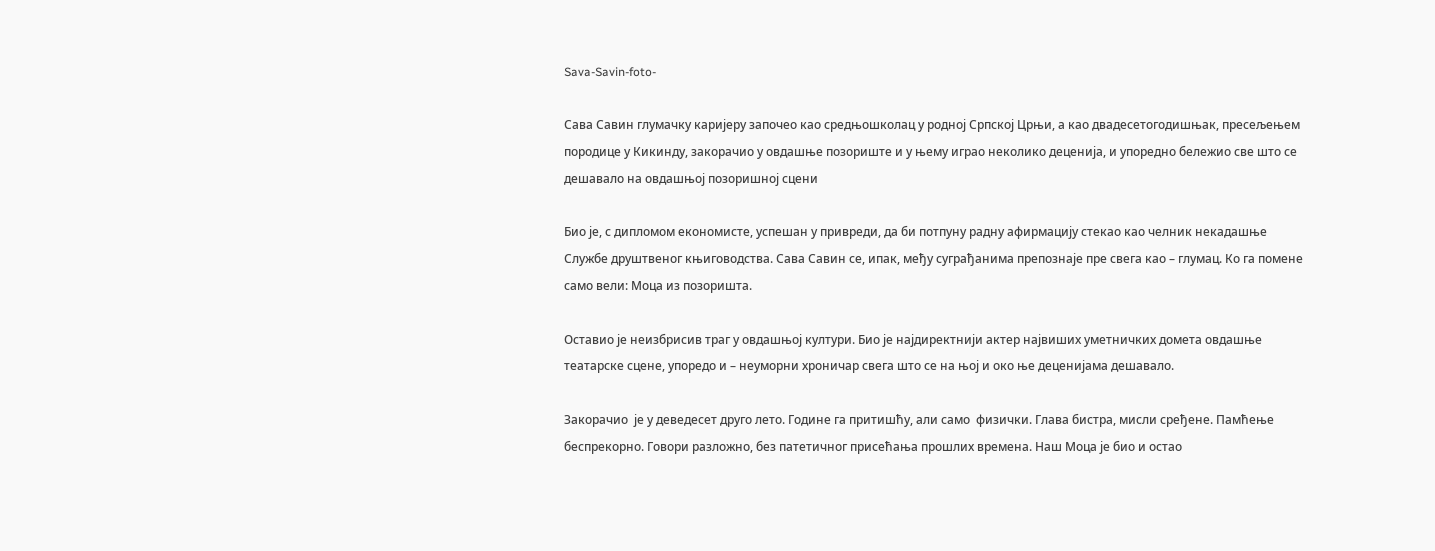Sava-Savin-foto-

Сава Савин глумачку каријеру започео као средњошколац у родној Српској Црњи, а као двадесетогодишњак, пресељењем породице у Кикинду, закорачио у овдашње позориште и у њему играо неколико деценија, и упоредно бележио све што се дешавало на овдашњој позоришној сцени

Био је, с дипломом економисте, успешан у привреди, да би потпуну радну афирмацију стекао као челник некадашње Службе друштвеног књиговодства. Сава Савин се, ипак, међу суграђанима препознаје пре свега као – глумац. Ко га помене само вели: Моца из позоришта.

Оставио је неизбрисив траг у овдашњој култури. Био је најдиректнији актер највиших уметничких домета овдашње театарске сцене, упоредо и – неуморни хроничар свега што се на њој и око ње деценијама дешавало.

Закорачио  је у деведесет друго лето. Године га притишћу, али само  физички. Глава бистра, мисли сређене. Памћење беспрекорно. Говори разложно, без патетичног присећања прошлих времена. Наш Моца је био и остао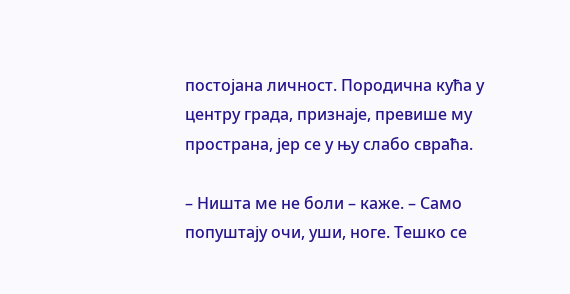постојана личност. Породична кућа у центру града, признаје, превише му  пространа, јер се у њу слабо свраћа.

– Ништа ме не боли – каже. – Само попуштају очи, уши, ноге. Тешко се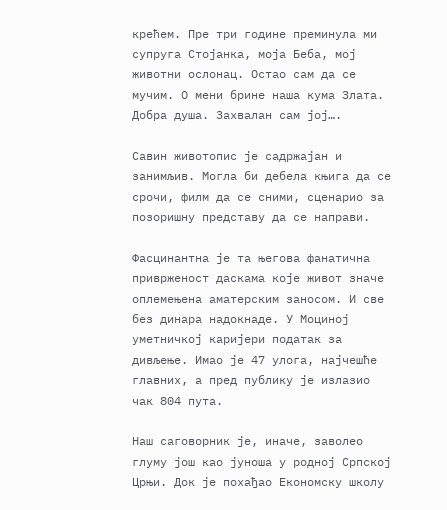крећем. Пре три године преминула ми супруга Стојанка, моја Беба, мој животни ослонац. Остао сам да се мучим. О мени брине наша кума Злата. Добра душа. Захвалан сам јој….

Савин животопис је садржајан и занимљив. Могла би дебела књига да се срочи, филм да се сними, сценарио за позоришну представу да се направи.

Фасцинантна је та његова фанатична приврженост даскама које живот значе оплемењена аматерским заносом. И све без динара надокнаде. У Моциној уметничкој каријери податак за дивљење. Имао је 47 улога, најчешће главних, а пред публику је излазио чак 804 пута.

Наш саговорник је, иначе, заволео глуму још као јуноша у родној Српској Црњи. Док је похађао Економску школу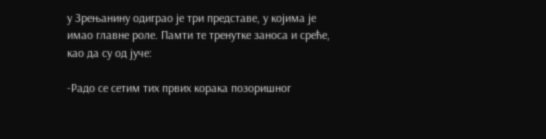у Зрењанину одиграо је три представе, у којима је имао главне роле. Памти те тренутке заноса и среће, као да су од јуче:

-Радо се сетим тих првих корака позоришног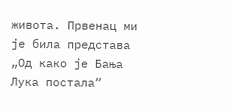живота. Првенац ми је била представа „Од како је Бања Лука постала“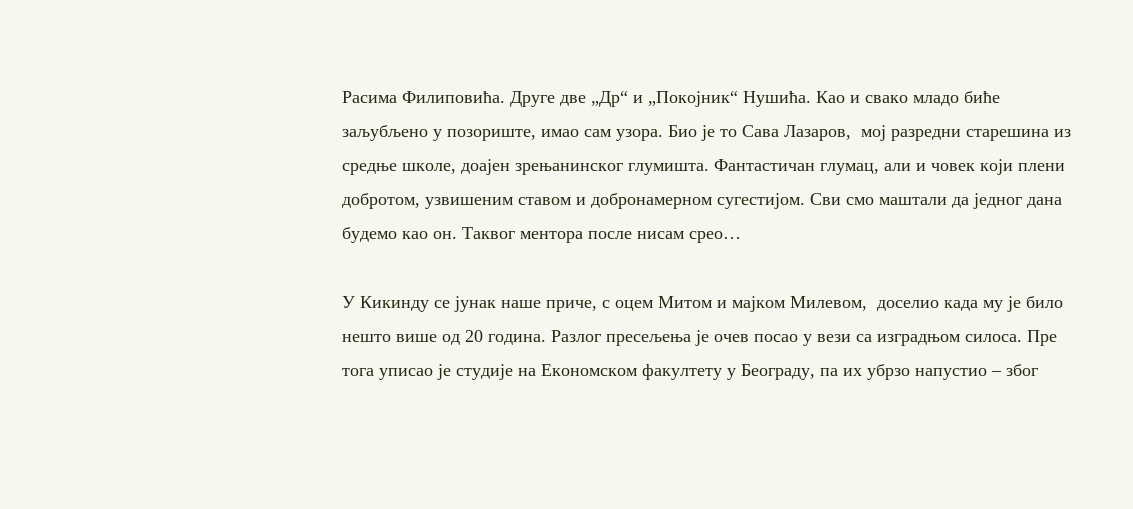Расима Филиповића. Друге две „Др“ и „Покојник“ Нушића. Као и свако младо биће заљубљено у позориште, имао сам узора. Био је то Сава Лазаров,  мој разредни старешина из средње школе, доајен зрењанинског глумишта. Фантастичан глумац, али и човек који плени добротом, узвишеним ставом и добронамерном сугестијом. Сви смо маштали да једног дана будемо као он. Таквог ментора после нисам срео…

У Кикинду се јунак наше приче, с оцем Митом и мајком Милевом,  доселио када му је било нешто више од 20 година. Разлог пресељења је очев посао у вези са изградњом силоса. Пре тога уписао је студије на Економском факултету у Београду, па их убрзо напустио – због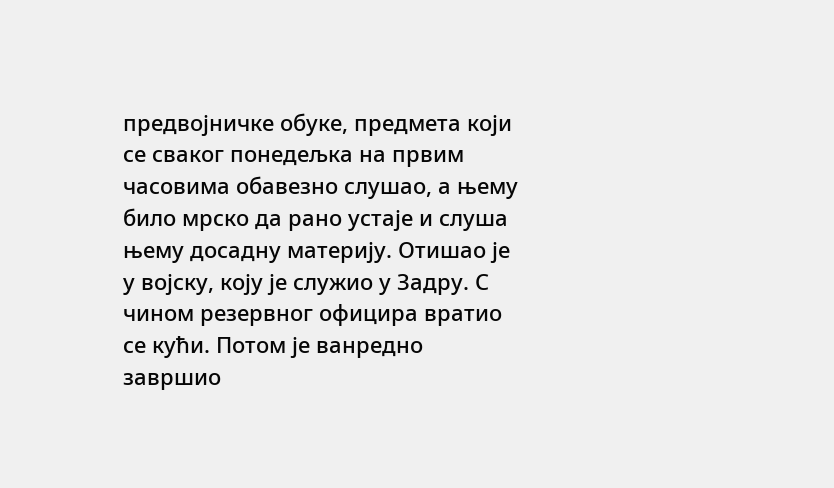предвојничке обуке, предмета који се сваког понедељка на првим часовима обавезно слушао, а њему било мрско да рано устаје и слуша њему досадну материју. Отишао је у војску, коју је служио у Задру. С чином резервног официра вратио се кући. Потом је ванредно завршио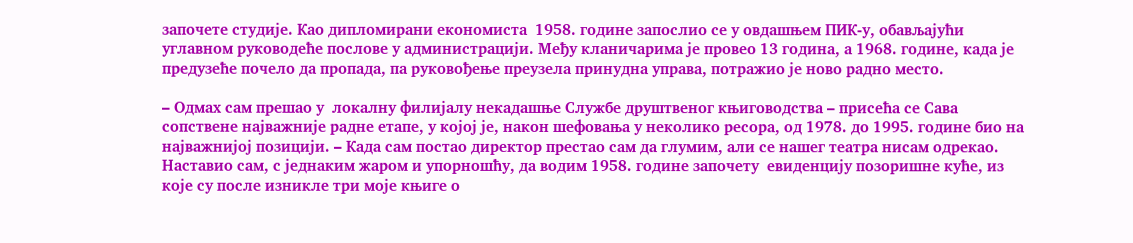започете студије. Као дипломирани економиста  1958. године запослио се у овдашњем ПИК-у, обављајући углавном руководеће послове у администрацији. Међу кланичарима је провео 13 година, а 1968. године, када је предузеће почело да пропада, па руковођење преузела принудна управа, потражио је ново радно место.

– Одмах сам прешао у  локалну филијалу некадашње Службе друштвеног књиговодства – присећа се Сава сопствене најважније радне етапе, у којој је, након шефовања у неколико ресора, од 1978. до 1995. године био на најважнијој позицији. – Када сам постао директор престао сам да глумим, али се нашег театра нисам одрекао. Наставио сам, с једнаким жаром и упорношћу, да водим 1958. године започету  евиденцију позоришне куће, из  које су после изникле три моје књиге о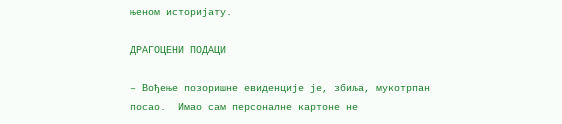њеном историјату.

ДРАГОЦЕНИ ПОДАЦИ

– Вођење позоришне евиденције је, збиља, мукотрпан посао.  Имао сам персоналне картоне не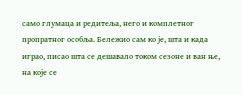само глумаца и редитеља, него и комплетног  пропратног особља. Бележио сам ко је, шта и када играо, писао шта се дешавало током сезоне и ван ње, на које се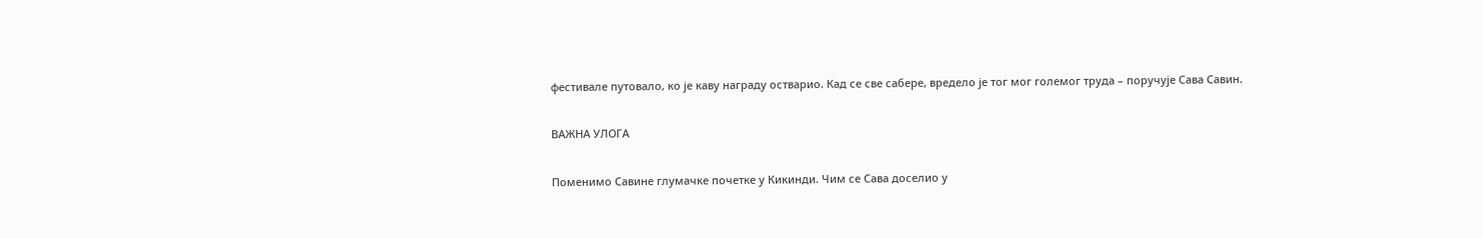фестивале путовало, ко је каву награду остварио. Кад се све сабере, вредело је тог мог големог труда – поручује Сава Савин.

ВАЖНА УЛОГА

Поменимо Савине глумачке почетке у Кикинди. Чим се Сава доселио у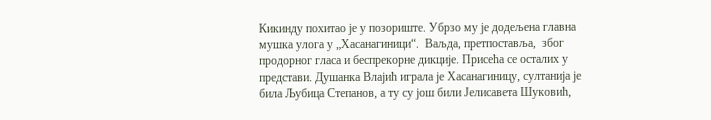Кикинду похитао је у позориште. Убрзо му је додељена главна мушка улога у „Хасанагиници“.  Ваљда, претпоставља,  због продорног гласа и беспрекорне дикције. Присећа се осталих у представи. Душанка Влајић играла је Хасанагиницу, султанија је била Љубица Степанов, а ту су још били Јелисавета Шуковић,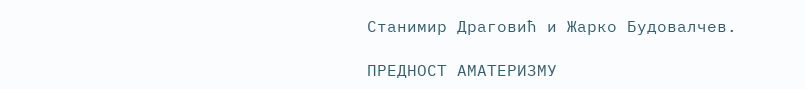Станимир Драговић и Жарко Будовалчев.

ПРЕДНОСТ АМАТЕРИЗМУ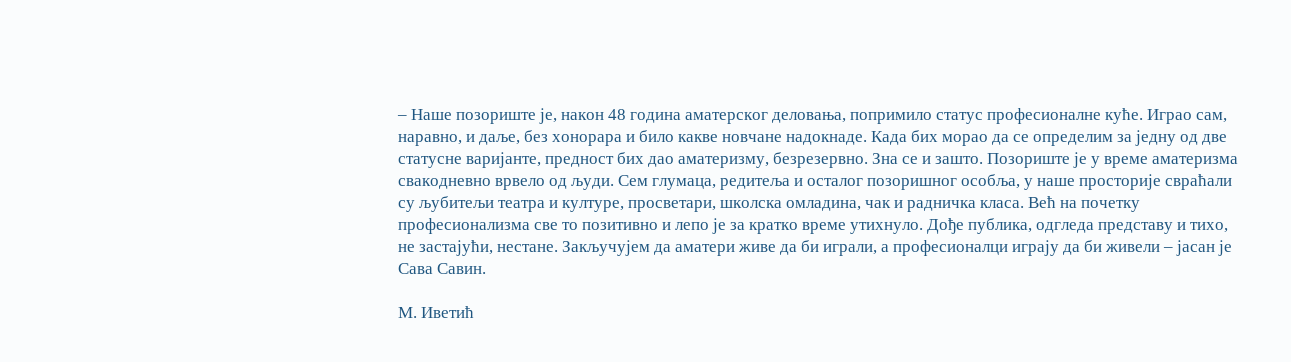– Наше позориште је, након 48 година аматерског деловања, попримило статус професионалне куће. Играо сам, наравно, и даље, без хонорара и било какве новчане надокнаде. Када бих морао да се определим за једну од две статусне варијанте, предност бих дао аматеризму, безрезервно. Зна се и зашто. Позориште је у време аматеризма свакодневно врвело од људи. Сем глумaца, редитеља и осталог позоришног особља, у наше просторије свраћали су љубитељи театра и културе, просветари, школска омладина, чак и радничка класа. Већ на почетку професионализма све то позитивно и лепо је за кратко време утихнуло. Дође публика, одгледа представу и тихо, не застајући, нестане. Закључујем да аматери живе да би играли, а професионалци играју да би живели – јасан је Сава Савин.

М. Иветић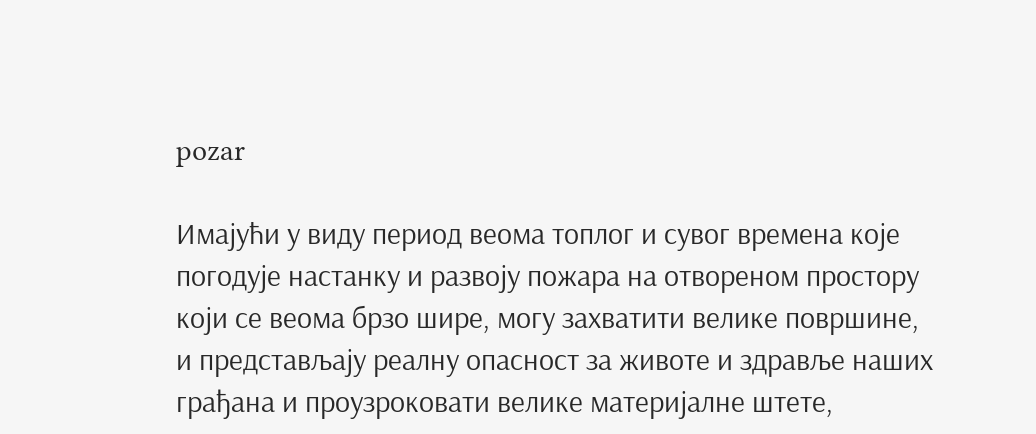pozar

Имајући у виду период веома топлог и сувог времена које погодује настанку и развоју пожара на отвореном простору који се веома брзо шире, могу захватити велике површине, и представљају реалну опасност за животе и здравље наших грађана и проузроковати велике материјалне штете,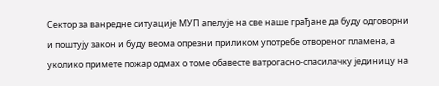Сектор за ванредне ситуације МУП апелује на све наше грађане да буду одговорни и поштују закон и буду веома опрезни приликом употребе отвореног пламена, а уколико примете пожар одмах о томе обавесте ватрогасно-спасилачку јединицу на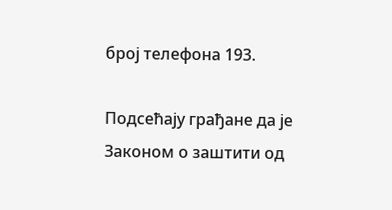број телефона 193.

Подсећају грађане да је Законом о заштити од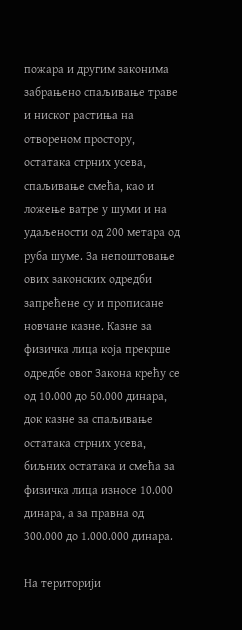пожара и другим законима забрањено спаљивање траве и ниског растиња на отвореном простору, остатака стрних усева, спаљивање смећа, као и ложење ватре у шуми и на удаљености од 200 метара од руба шуме. За непоштовање ових законских одредби запрећене су и прописане новчане казне. Казне за физичка лица која прекрше одредбе овог Закона крећу се од 10.000 до 50.000 динара, док казне за спаљивање остатака стрних усева, биљних остатака и смећа за физичка лица износе 10.000 динара, а за правна од 300.000 до 1.000.000 динара.

На територији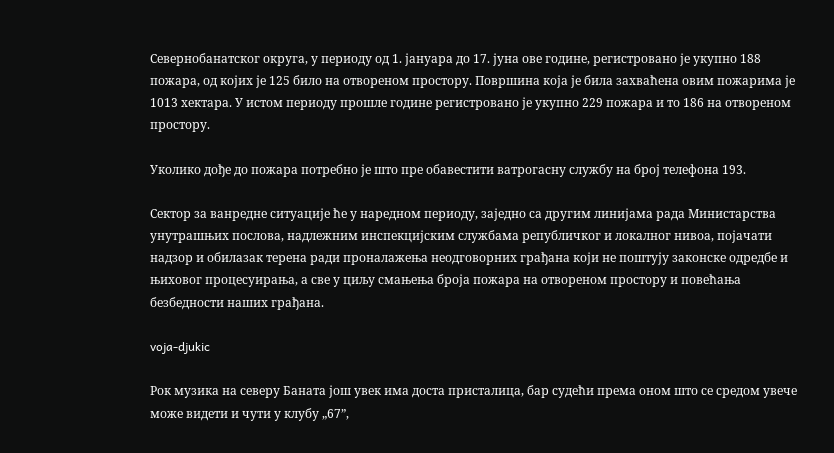Севернобанатског округа, у периоду од 1. јануара до 17. јуна ове године, регистровано је укупно 188 пожара, од којих је 125 било на отвореном простору. Површина која је била захваћена овим пожарима је 1013 хектара. У истом периоду прошле године регистровано је укупно 229 пожара и то 186 на отвореном простору.

Уколико дође до пожара потребно је што пре обавестити ватрогасну службу на број телефона 193.

Сектор за ванредне ситуације ће у наредном периоду, заједно са другим линијама рада Министарства унутрашњих послова, надлежним инспекцијским службама републичког и локалног нивоа, појачати надзор и обилазак терена ради проналажења неодговорних грађана који не поштују законске одредбе и њиховог процесуирања, а све у циљу смањења броја пожара на отвореном простору и повећања безбедности наших грађана.

voja-djukic

Рок музика на северу Баната још увек има доста присталица, бар судећи према оном што се средом увече може видети и чути у клубу „67”,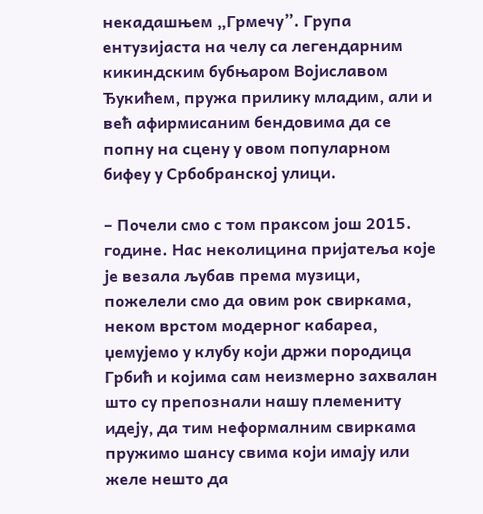некадашњем „Грмечу”. Група ентузијаста на челу са легендарним кикиндским бубњаром Војиславом Ђукићем, пружа прилику младим, али и већ афирмисаним бендовима да се попну на сцену у овом популарном бифеу у Србобранској улици.

– Почели смо с том праксом још 2015. године. Нас неколицина пријатеља које је везала љубав према музици, пожелели смо да овим рок свиркама, неком врстом модерног кабареа, џемујемо у клубу који држи породица Грбић и којима сам неизмерно захвалан што су препознали нашу племениту идеју, да тим неформалним свиркама пружимо шансу свима који имају или желе нешто да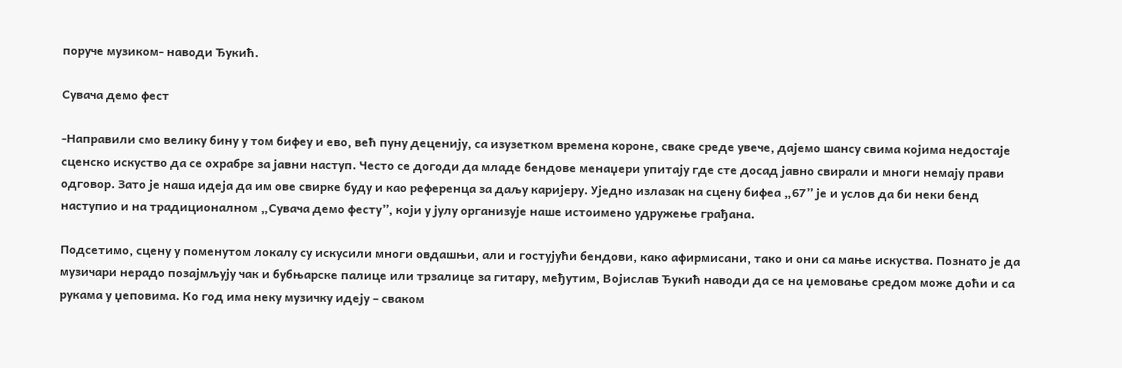поруче музиком- наводи Ђукић.

Сувача демо фест

-Направили смо велику бину у том бифеу и ево, већ пуну деценију, са изузетком времена короне, сваке среде увече, дајемо шансу свима којима недостаје сценско искуство да се охрабре за јавни наступ. Често се догоди да младе бендове менаџери упитају где сте досад јавно свирали и многи немају прави одговор. Зато је наша идеја да им ове свирке буду и као референца за даљу каријеру. Уједно излазак на сцену бифеа „67” је и услов да би неки бенд наступио и на традиционалном „Сувача демо фесту”, који у јулу организује наше истоимено удружење грађана.

Подсетимо, сцену у поменутом локалу су искусили многи овдашњи, али и гостујући бендови, како афирмисани, тако и они са мање искуства. Познато је да музичари нерадо позајмљују чак и бубњарске палице или трзалице за гитару, међутим, Војислав Ђукић наводи да се на џемовање средом може доћи и са рукама у џеповима. Ко год има неку музичку идеју – сваком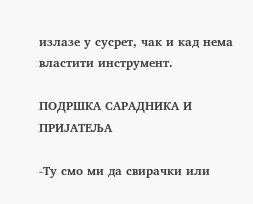излазе у сусрет, чак и кад нема властити инструмент.

ПОДРШКА САРАДНИКА И ПРИЈАТЕЉА

-Ту смо ми да свирачки или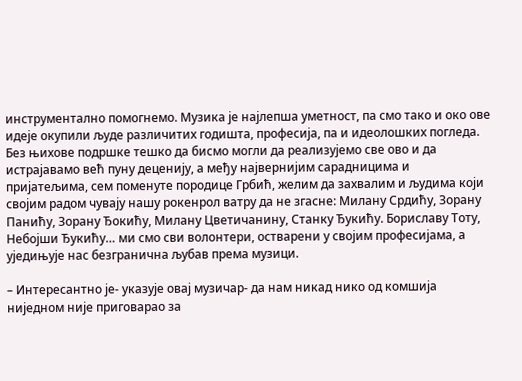инструментално помогнемо. Музика је најлепша уметност, па смо тако и око ове идеје окупили људе различитих годишта, професија, па и идеолошких погледа. Без њихове подршке тешко да бисмо могли да реализујемо све ово и да истрајавамо већ пуну деценију, а међу највернијим сарадницима и пријатељима, сем поменуте породице Грбић, желим да захвалим и људима који својим радом чувају нашу рокенрол ватру да не згасне: Милану Срдићу, Зорану Панићу, Зорану Ђокићу, Милану Цветичанину, Станку Ђукићу. Бориславу Тоту, Небојши Ђукићу… ми смо сви волонтери, остварени у својим професијама, а уједињује нас безгранична љубав према музици.

– Интересантно је- указује овај музичар- да нам никад нико од комшија ниједном није приговарао за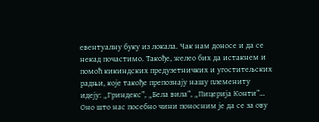евентуалну буку из локала. Чак нам доносе и да се некад почастимо. Такође, желео бих да истакнем и помоћ кикиндских предузетничких и угоститељских радњи, које такође препознају нашу племениту идеју: „Гриндекс”, „Бела вила”, „Пицерија Конти”… Оно што нас посебно чини поносним је да се за ову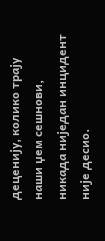деценију, колико трају наши џем сешнови, никада ниједан инцидент није десио.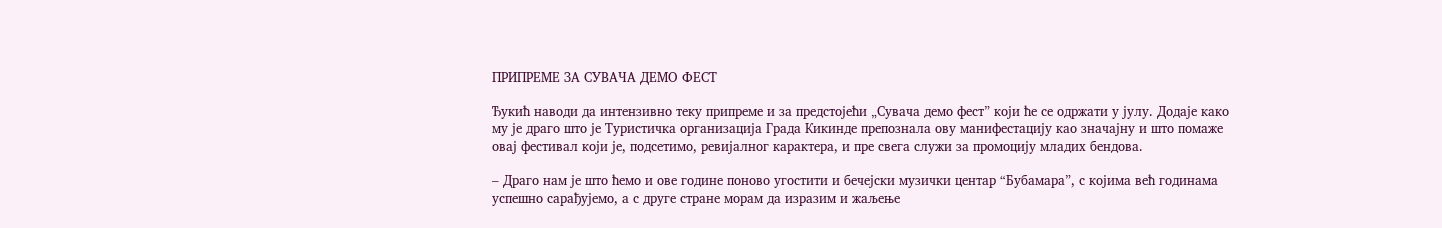ПРИПРЕМЕ ЗА СУВАЧА ДЕМО ФЕСТ

Ђукић наводи да интензивно теку припреме и за предстојећи „Сувача демо фест” који ће се одржати у јулу. Додаје како му је драго што је Туристичка организација Града Кикинде препознала ову манифестацију као значајну и што помаже овај фестивал који је, подсетимо, ревијалног карактера, и пре свега служи за промоцију младих бендова.

– Драго нам је што ћемо и ове године поново угостити и бечејски музички центар “Бубамара”, с којима већ годинама успешно сарађујемо, а с друге стране морам да изразим и жаљење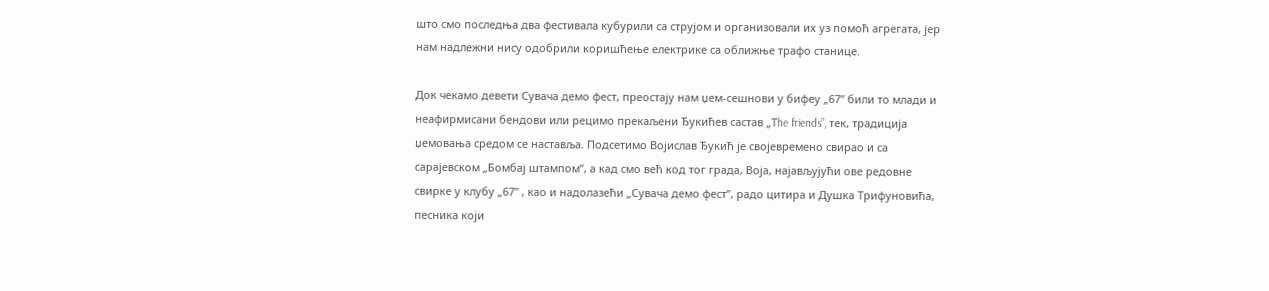што смо последња два фестивала кубурили са струјом и организовали их уз помоћ агрегата, јер нам надлежни нису одобрили коришћење електрике са оближње трафо станице.

Док чекамо девети Сувача демо фест, преостају нам џем-сешнови у бифеу „67” били то млади и неафирмисани бендови или рецимо прекаљени Ђукићев састав „Тhe friends”, тек, традиција џемовања средом се наставља. Подсетимо Војислав Ђукић је својевремено свирао и са сарајевском „Бомбај штампом”, а кад смо већ код тог града, Воја, најављујући ове редовне свирке у клубу „67” , као и надолазећи „Сувача демо фест”, радо цитира и Душка Трифуновића, песника који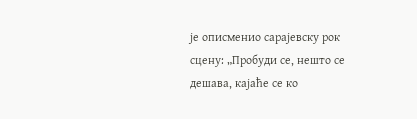је описменио сарајевску рок сцену: „Пробуди се, нешто се дешава, кајаће се ко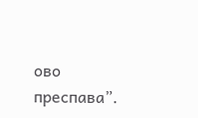ово преспава”.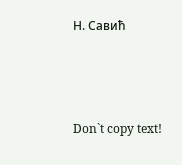Н. Савић



Don`t copy text!